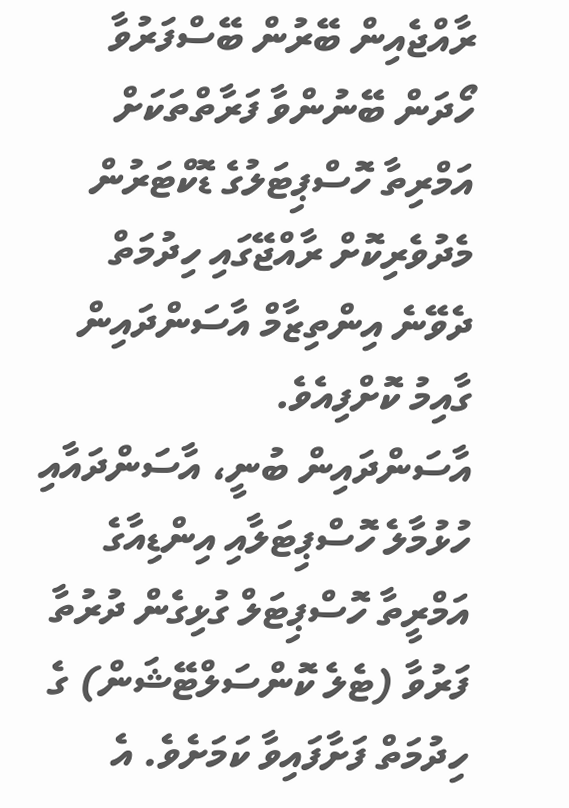ރާއްޖެއިން ބޭރުން ބޭސްފަރުވާ ހޯދަން ބޭނުންވާ ފަރާތްތަކަށް އަމްރިތާ ހޮސްޕިޓަލުގެ ޑޮކްޓަރުން މެދުވެރިކޮށް ރާއްޖޭގައި ހިދުމަތް ދެވޭނެ އިންތިޒާމް އާސަންދައިން ގާއިމު ކޮށްފިއެވެ.
އާސަންދައިން ބުނީ، އާސަންދައާއި ހުޅުމާލެ ހޮސްޕިޓަލާއި އިންޑިއާގެ އަމްރީތާ ހޮސްޕިޓަލް ގުޅިގެން ދުރުތާ ފަރުވާ (ޓެލެ ކޮންސަލްޓޭޝަން) ގެ ހިދުމަތް ފަށާފައިވާ ކަމަށެވެ. އެ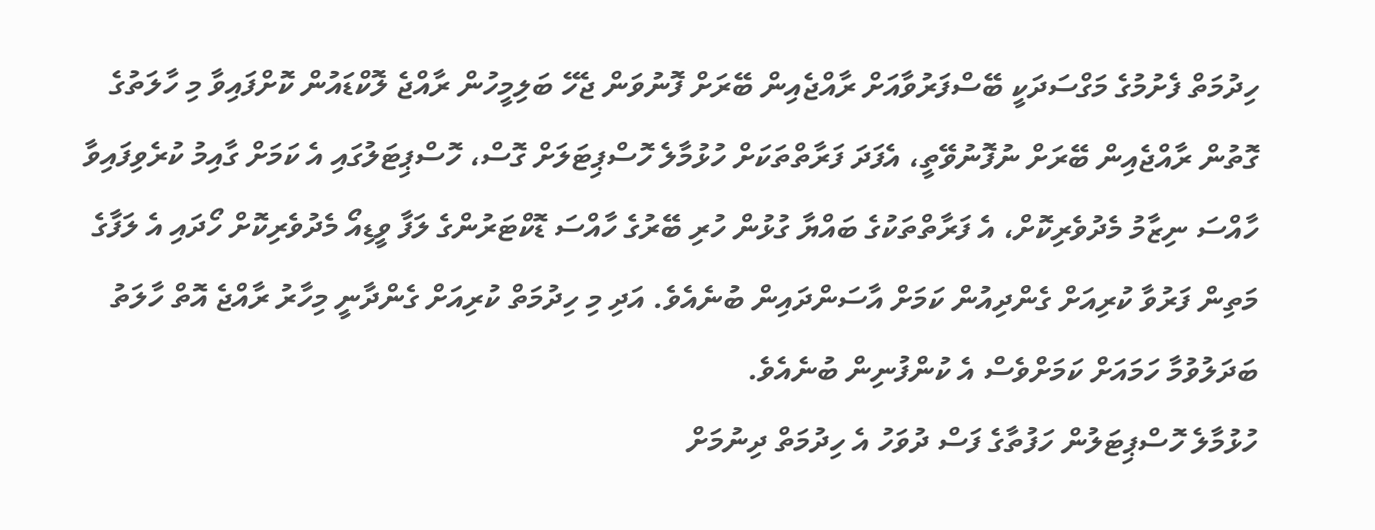ހިދުމަތް ފެށުމުގެ މަގްސަދަކީ ބޭސްފަރުވާއަށް ރާއްޖެއިން ބޭރަށް ފޮނުވަން ޖެހޭ ބަލިމީހުން ރާއްޖެ ލޮކްޑައުން ކޮށްފައިވާ މި ހާލަތުގެ ގޮތުން ރާއްޖެއިން ބޭރަށް ނުފޮނުވޭތީ، އެފަދަ ފަރާތްތަކަށް ހުޅުމާލެ ހޮސްޕިޓަލަށް ގޮސް، ހޮސްޕިޓަލުގައި އެ ކަމަށް ގާއިމު ކުރެވިފައިވާ ހާއްސަ ނިޒާމު މެދުވެރިކޮށް، އެ ފަރާތްތަކުގެ ބައްޔާ ގުޅުން ހުރި ބޭރުގެ ހާއްސަ ޑޮކްޓަރުންގެ ލަފާ ވީޑިއޯ މެދުވެރިކޮށް ހޯދައި އެ ލަފާގެ މަތިން ފަރުވާ ކުރިއަށް ގެންދިއުން ކަމަށް އާސަންދައިން ބުނެއެވެ. އަދި މި ހިދުމަތް ކުރިއަށް ގެންދާނީ މިހާރު ރާއްޖެ އޮތް ހާލަތު ބަދަލުވުމާ ހަމައަށް ކަމަށްވެސް އެ ކުންފުނިން ބުނެއެވެ.
ހުޅުމާލެ ހޮސްޕިޓަލުން ހަފުތާގެ ފަސް ދުވަހު އެ ހިދުމަތް ދިނުމަށް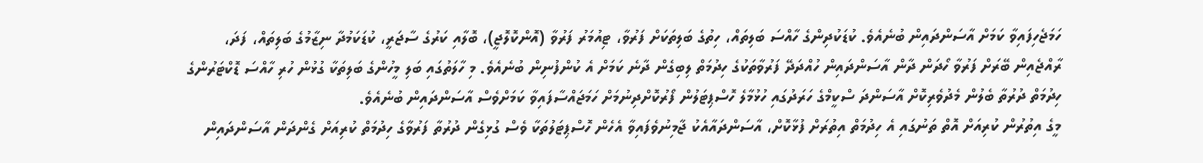ހަމަޖެހިފައިވާ ކަމަށް އާސަންދައިން ބުނެއެވެ. ކުޑަކުދިންގެ ހާއްސަ ބަލިތައް، ހިތުގެ ބަލިތަކަށް ފަރުވާ، ޓިއުމަރު ފަރުވާ (އޮންކޮލޮޖީ)، ބޮލާއި ކަރުގެ ސާޖަރީ، ކުޑަކަމުދާ ނިޒާމުގެ ބަލިތައް، ފަދަ، ރާއްޖެއިން ބޭރަށް ފަރުވާ ހޯދަން ދާން އާސަންދައިން ހުއްދަދޭ ފަރުވާތަކުގެ ހިދުމަތް ލިބިގެން ދާނެ ކަމަށް އެ ކުންފުނިން ބުނެއެވެ. މި ހާލަތުގައި ބަލި މީހުންގެ ބަލިތަކާ ގުޅުން ހުރި ހާއްސަ ޑޮކްޓަރުންގެ ހިދުމަތް ދުރުތާ ބެލުން މެދުވެރިކޮށް އާސަންދަ ސްކީމްގެ ހަރަދުގައި ހުޅުމާލެ ހޮސްޕިޓަލުން ފޯރުކޮށްދިނުމަށް ހަމަޖައްސާފައިވާ ކަމަށްވެސް އާސަންދައިން ބުނެއެވެ.
މީގެ އިތުރުން ކުރިއަށް އޮތް ތަނުގައި އެ ހިދުމަތް އިތުރަށް ފުޅާކޮށް، އާސަންދައާއެކު ޖާމިނުވެފައިވާ އެހެން ހޮސްޕިޓަލުތަކާ ވެސް ގުޅިގެން ދުރުތާ ފަރުވާގެ ހިދުމަތް ކުރިއަށް ގެންދަން އާސަންދައިން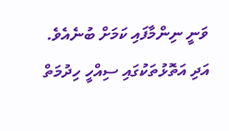ވަނީ ނިންމާފައި ކަމަށް ބުނެއެވެ. އަދި އަތޮޅުތަކުގައި ސިއްހީ ހިދުމަތް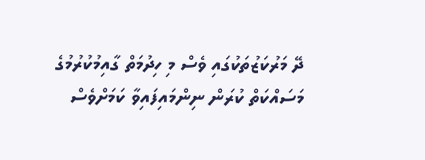ދޭ މަރުކަޒުތަކުގައި ވެސް މި ހިދުމަތް ގާއިމުކުރުމުގެ މަސައްކަތް ކުރަން ނިންމައިފައިވާ ކަމަށްވެސް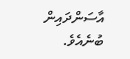އާސަންދައިން ބުނެއެވެ.